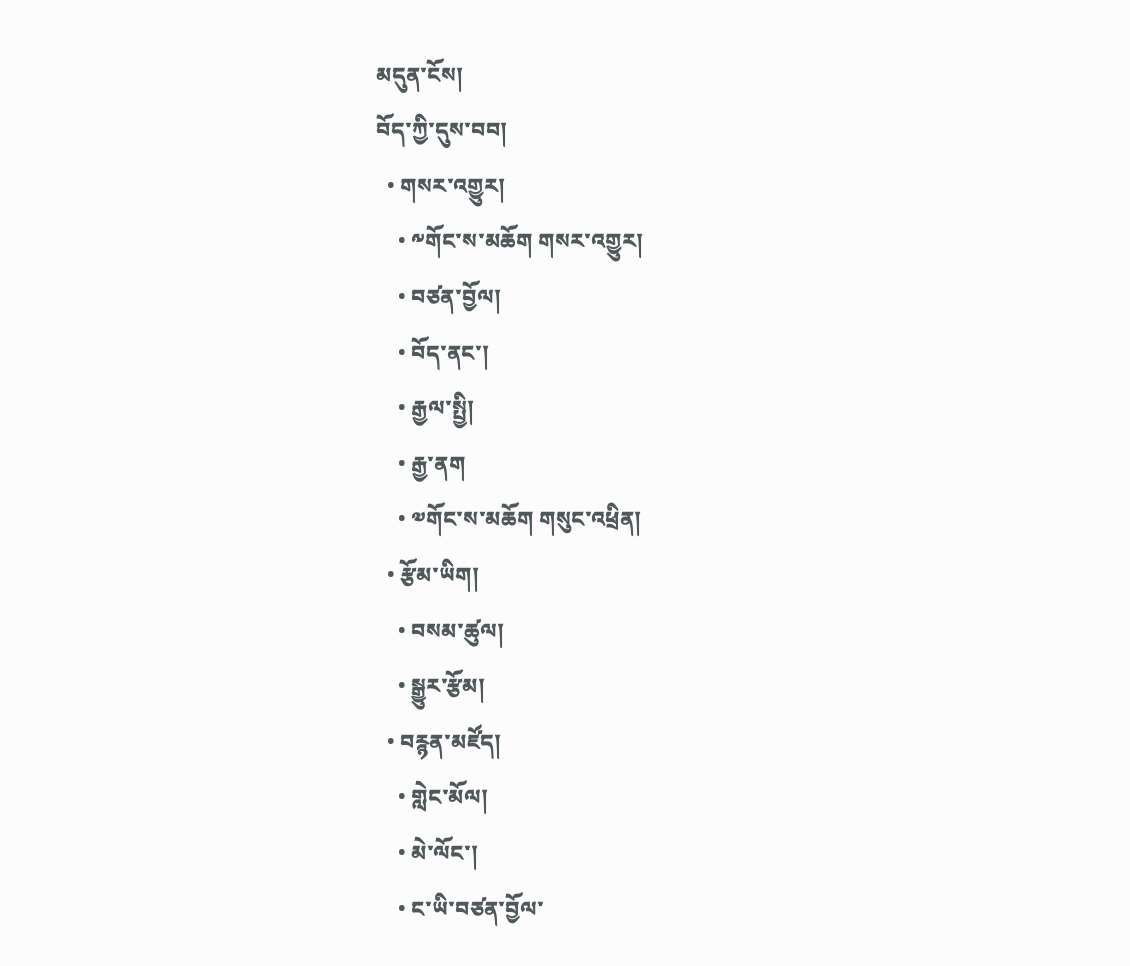མདུན་ངོས།
བོད་ཀྱི་དུས་བབ།
  • གསར་འགྱུར།
    • ༸གོང་ས་མཆོག གསར་འགྱུར།
    • བཙན་བྱོལ།
    • བོད་ནང་།
    • རྒྱལ་སྤྱི།
    • རྒྱ་ནག
    • ༧གོང་ས་མཆོག གསུང་འཕྲིན།
  • རྩོམ་ཡིག།
    • བསམ་ཚུལ།
    • སྒྱུར་རྩོམ།
  • བརྙན་མཛོད།
    • གླེང་མོལ།
    • མེ་ལོང་།
    • ང་ཡི་བཙན་བྱོལ་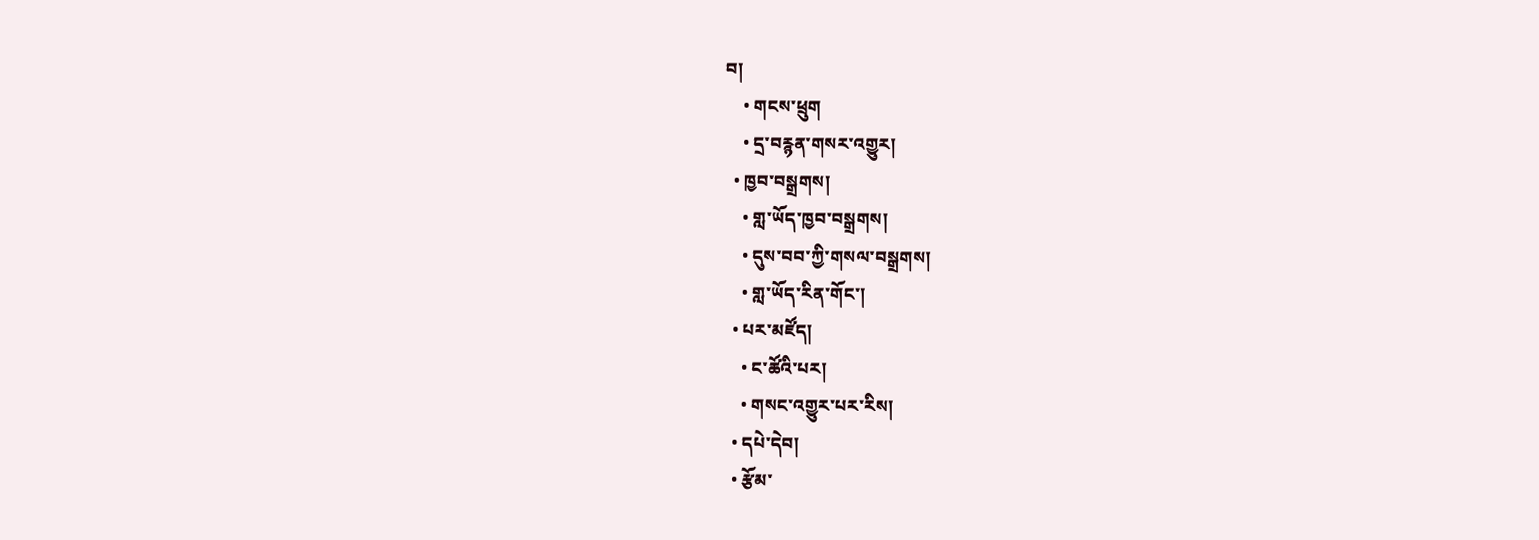བ།
    • གངས་ཕྲུག
    • དྲ་བརྙན་གསར་འགྱུར།
  • ཁྱབ་བསྒྲགས།
    • གླ་ཡོད་ཁྱབ་བསྒྲགས།
    • དུས་བབ་ཀྱི་གསལ་བསྒྲགས།
    • གླ་ཡོད་རིན་གོང་།
  • པར་མཛོད།
    • ང་ཚོའི་པར།
    • གསང་འགྱུར་པར་རིས།
  • དཔེ་དེབ།
  • རྩོམ་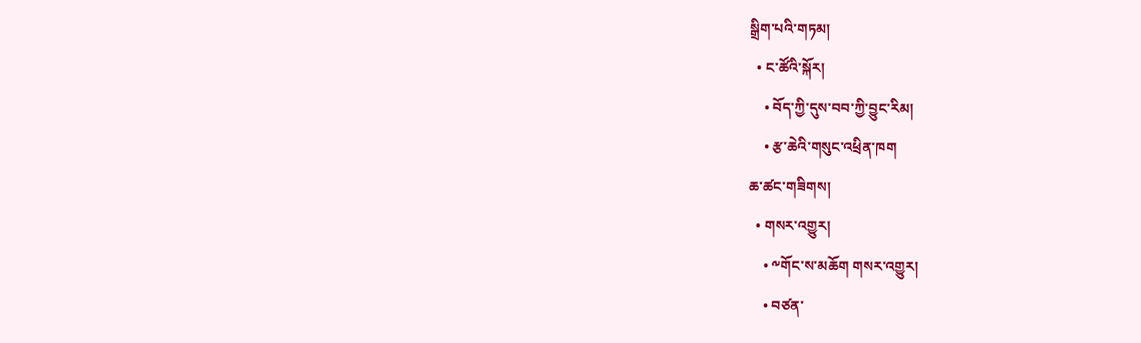སྒྲིག་པའི་གཏམ།
  • ང་ཚོའི་སྐོར།
    • བོད་ཀྱི་དུས་བབ་ཀྱི་བྱུང་རིམ།
    • རྩ་ཆེའི་གསུང་འཕྲིན་ཁག
ཆ་ཚང་གཟིགས།
  • གསར་འགྱུར།
    • ༸གོང་ས་མཆོག གསར་འགྱུར།
    • བཙན་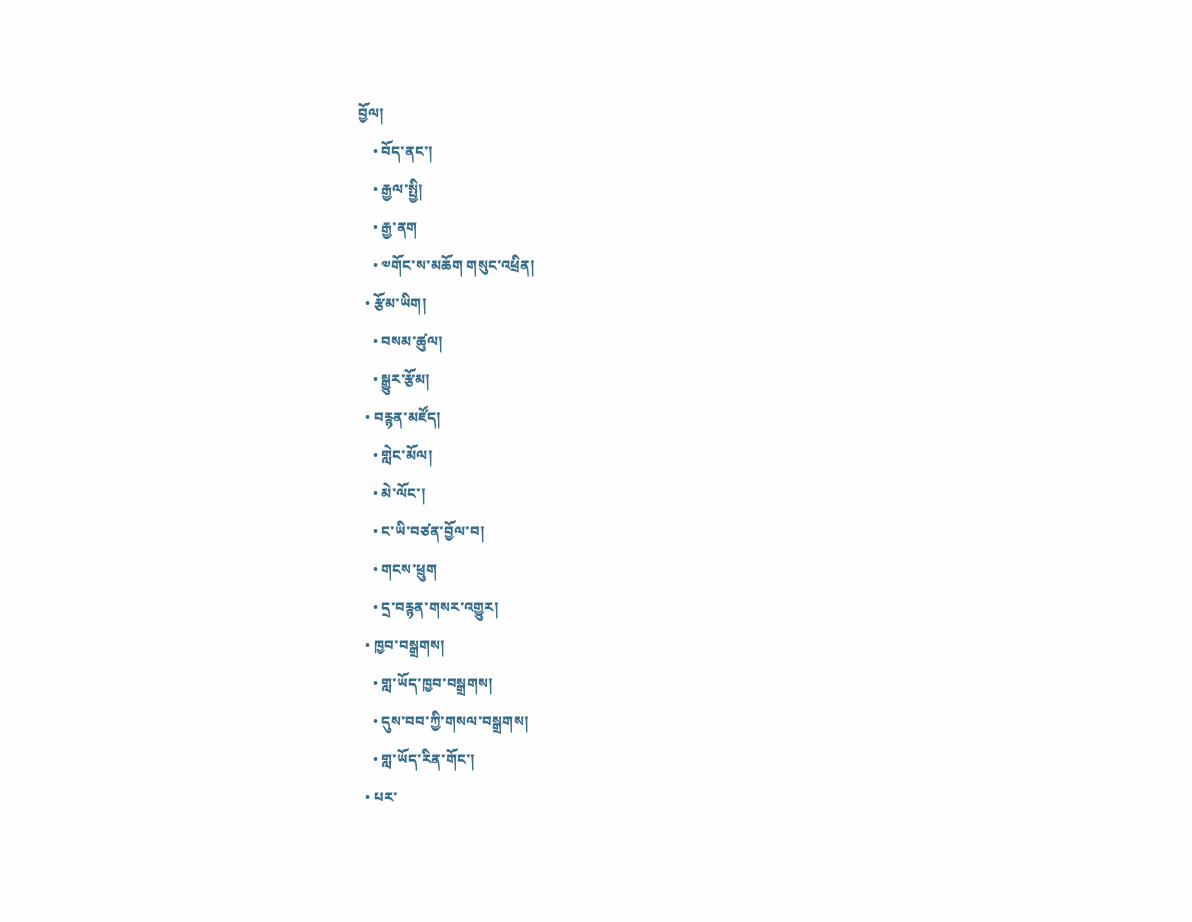བྱོལ།
    • བོད་ནང་།
    • རྒྱལ་སྤྱི།
    • རྒྱ་ནག
    • ༧གོང་ས་མཆོག གསུང་འཕྲིན།
  • རྩོམ་ཡིག།
    • བསམ་ཚུལ།
    • སྒྱུར་རྩོམ།
  • བརྙན་མཛོད།
    • གླེང་མོལ།
    • མེ་ལོང་།
    • ང་ཡི་བཙན་བྱོལ་བ།
    • གངས་ཕྲུག
    • དྲ་བརྙན་གསར་འགྱུར།
  • ཁྱབ་བསྒྲགས།
    • གླ་ཡོད་ཁྱབ་བསྒྲགས།
    • དུས་བབ་ཀྱི་གསལ་བསྒྲགས།
    • གླ་ཡོད་རིན་གོང་།
  • པར་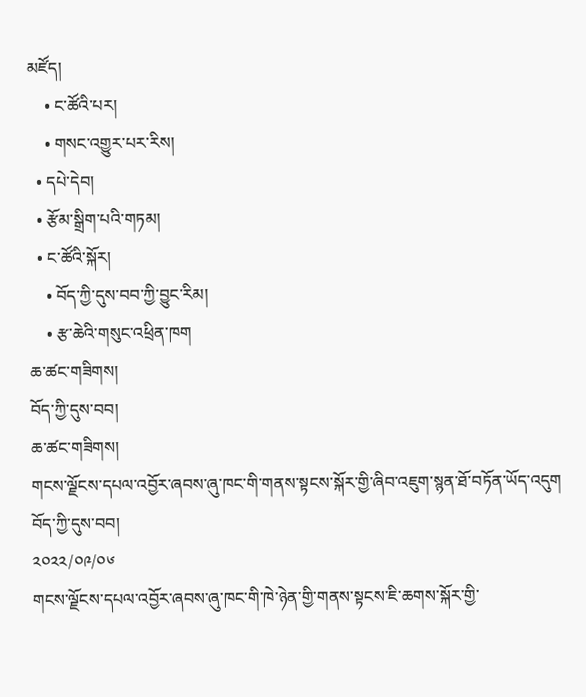མཛོད།
    • ང་ཚོའི་པར།
    • གསང་འགྱུར་པར་རིས།
  • དཔེ་དེབ།
  • རྩོམ་སྒྲིག་པའི་གཏམ།
  • ང་ཚོའི་སྐོར།
    • བོད་ཀྱི་དུས་བབ་ཀྱི་བྱུང་རིམ།
    • རྩ་ཆེའི་གསུང་འཕྲིན་ཁག
ཆ་ཚང་གཟིགས།
བོད་ཀྱི་དུས་བབ།
ཆ་ཚང་གཟིགས།
གངས་ལྗོངས་དཔལ་འབྱོར་ཞབས་ཞུ་ཁང་གི་གནས་སྟངས་སྐོར་གྱི་ཞིབ་འཇུག་སྙན་ཐོ་བཏོན་ཡོད་འདུག
བོད་ཀྱི་དུས་བབ།
༢༠༢༢/༠༩/༠༦
གངས་ལྗོངས་དཔལ་འབྱོར་ཞབས་ཞུ་ཁང་གི་ཁེ་ཉེན་གྱི་གནས་སྟངས་ཇི་ཆགས་སྐོར་གྱི་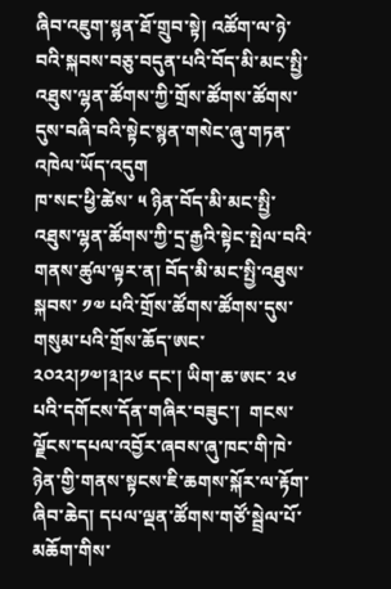ཞིབ་འཇུག་སྙན་ཐོ་གྲུབ་སྟེ། འཚོག་ལ་ཉེ་བའི་སྐབས་བཅུ་བདུན་པའི་བོད་མི་མང་སྤྱི་འཐུས་ལྷན་ཚོགས་ཀྱི་གྲོས་ཚོགས་ཚོགས་དུས་བཞི་བའི་སྟེང་སྙན་གསེང་ཞུ་གཏན་འཁེལ་ཡོད་འདུག
ཁ་སང་ཕྱི་ཚེས་ ༥ ཉིན་བོད་མི་མང་སྤྱི་འཐུས་ལྷན་ཚོགས་ཀྱི་དྲ་རྒྱའི་སྟེང་སྤེལ་བའི་གནས་ཚུལ་ལྟར་ན། བོད་མི་མང་སྤྱི་འཐུས་སྐབས་ ༡༧ པའི་གྲོས་ཚོགས་ཚོགས་དུས་གསུམ་པའི་གྲོས་ཆོད་ཨང་ ༢༠༢༢།༡༧།༣།༢༦ དང་། ཡིག་ཆ་ཨང་ ༢༦ པའི་དགོངས་དོན་གཞིར་བཟུང་།  གངས་ལྗོངས་དཔལ་འབྱོར་ཞབས་ཞུ་ཁང་གི་ཁེ་ཉེན་གྱི་གནས་སྟངས་ཇི་ཆགས་སྐོར་ལ་རྟོག་ཞིབ་ཆེད། དཔལ་ལྡན་ཚོགས་གཙོ་སྦྲེལ་པོ་མཆོག་གིས་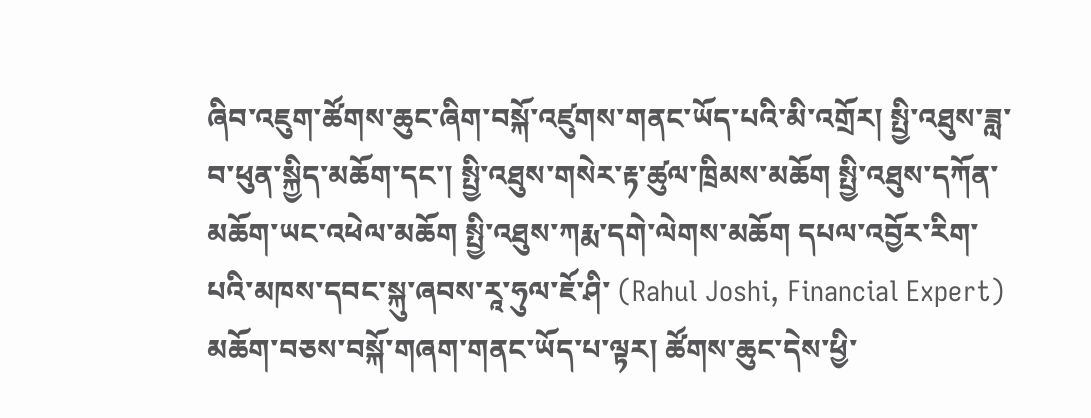ཞིབ་འཇུག་ཚོགས་ཆུང་ཞིག་བསྐོ་འཛུགས་གནང་ཡོད་པའི་མི་འགྲོར། སྤྱི་འཐུས་ཟླ་བ་ཕུན་སྐྱིད་མཆོག་དང་། སྤྱི་འཐུས་གསེར་རྟ་ཚུལ་ཁྲིམས་མཆོག སྤྱི་འཐུས་དཀོན་མཆོག་ཡང་འཕེལ་མཆོག སྤྱི་འཐུས་ཀརྨ་དགེ་ལེགས་མཆོག དཔལ་འབྱོར་རིག་པའི་མཁས་དབང་སྐུ་ཞབས་རཱ་ཧུལ་ཇོ་ཤི་ (Rahul Joshi, Financial Expert) མཆོག་བཅས་བསྐོ་གཞག་གནང་ཡོད་པ་ལྟར། ཚོགས་ཆུང་དེས་ཕྱི་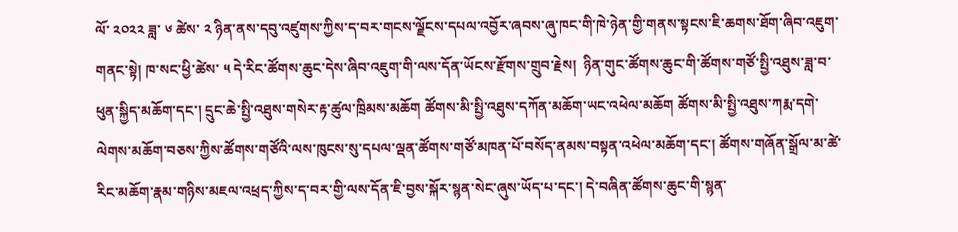ལོ་ ༢༠༢༢ ཟླ་ ༦ ཚེས་ ༢ ཉིན་ནས་དབུ་འཛུགས་ཀྱིས་ད་བར་གངས་ལྗོངས་དཔལ་འབྱོར་ཞབས་ཞུ་ཁང་གི་ཁེ་ཉེན་གྱི་གནས་སྟངས་ཇི་ཆགས་ཐོག་ཞིབ་འཇུག་གནང་སྟེ། ཁ་སང་ཕྱི་ཚེས་ ༥ དེ་རིང་ཚོགས་ཆུང་དེས་ཞིབ་འཇུག་གི་ལས་དོན་ཡོངས་རྫོགས་གྲུབ་རྗེས།  ཉིན་གུང་ཚོགས་ཆུང་གི་ཚོགས་གཙོ་སྤྱི་འཐུས་ཟླ་བ་ཕུན་སྐྱིད་མཆོག་དང་། དྲུང་ཆེ་སྤྱི་འཐུས་གསེར་རྟ་ཚུལ་ཁྲིམས་མཆོག ཚོགས་མི་སྤྱི་འཐུས་དཀོན་མཆོག་ཡང་འཕེལ་མཆོག ཚོགས་མི་སྤྱི་འཐུས་ཀརྨ་དགེ་ལེགས་མཆོག་བཅས་ཀྱིས་ཚོགས་གཙོའི་ལས་ཁུངས་སུ་དཔལ་ལྡན་ཚོགས་གཙོ་མཁན་པོ་བསོད་ནམས་བསྟན་འཕེལ་མཆོག་དང་། ཚོགས་གཞོན་སྒྲོལ་མ་ཚེ་རིང་མཆོག་རྣམ་གཉིས་མཇལ་འཕྲད་ཀྱིས་ད་བར་གྱི་ལས་དོན་ཇི་བྱས་སྐོར་སྙན་སེང་ཞུས་ཡོད་པ་དང་། དེ་བཞིན་ཚོགས་ཆུང་གི་སྙན་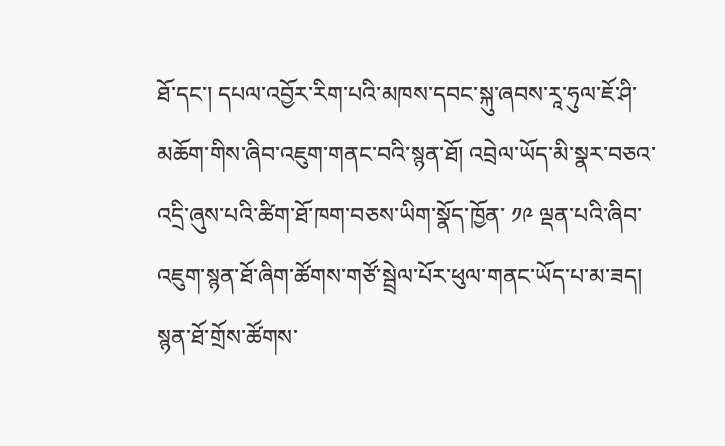ཐོ་དང་། དཔལ་འབྱོར་རིག་པའི་མཁས་དབང་སྐུ་ཞབས་རཱ་ཧུལ་ཇོ་ཤི་མཆོག་གིས་ཞིབ་འཇུག་གནང་བའི་སྙན་ཐོ། འབྲེལ་ཡོད་མི་སྣར་བཅའ་འདྲི་ཞུས་པའི་ཚིག་ཐོ་ཁག་བཅས་ཡིག་སྣོད་ཁྱོན་ ༡༩ ལྡན་པའི་ཞིབ་འཇུག་སྙན་ཐོ་ཞིག་ཚོགས་གཙོ་སྦྲེལ་པོར་ཕུལ་གནང་ཡོད་པ་མ་ཟད། སྙན་ཐོ་གྲོས་ཚོགས་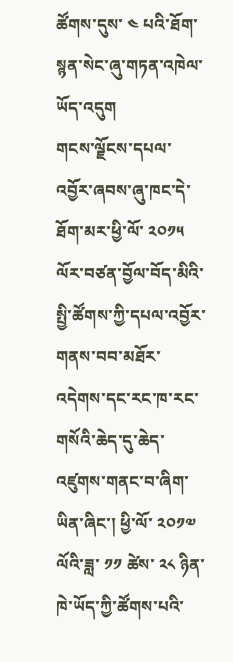ཚོགས་དུས་ ༤ པའི་ཐོག་སྙན་སེང་ཞུ་གཏན་འཁེལ་ཡོད་འདུག
གངས་ལྗོངས་དཔལ་འབྱོར་ཞབས་ཞུ་ཁང་དེ་ཐོག་མར་ཕྱི་ལོ་ ༢༠༡༥ ལོར་བཙན་བྱོལ་བོད་མིའི་སྤྱི་ཚོགས་ཀྱི་དཔལ་འབྱོར་གནས་བབ་མཐོར་འདེགས་དང་རང་ཁ་རང་གསོའི་ཆེད་དུ་ཆེད་འཛུགས་གནང་བ་ཞིག་ཡིན་ཞིང་། ཕྱི་ལོ་ ༢༠༡༧ ལོའི་ཟླ་ ༡༡ ཚེས་ ༢༨ ཉིན་ཁེ་ཡོད་ཀྱི་ཚོགས་པའི་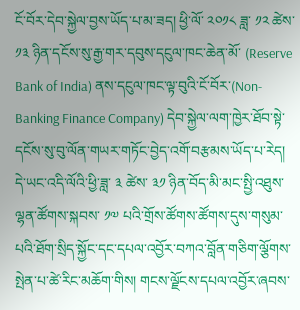ངོ་བོར་དེབ་སྐྱེལ་བྱས་ཡོད་པ་མ་ཟད། ཕྱི་ལོ་ ༢༠༡༨ ཟླ་ ༡༢ ཚེས་ ༡༣ ཉིན་དངོས་སུ་རྒྱ་གར་དབུས་དངུལ་ཁང་ཆེན་མོ་ (Reserve Bank of India) ནས་དངུལ་ཁང་ལྟ་བུའི་ངོ་བོར་(Non-Banking Finance Company) དེབ་སྐྱེལ་ལག་ཁྱེར་ཐོབ་སྟེ་དངོས་སུ་བུ་ལོན་གཡར་གཏོང་བྱེད་འགོ་བརྩམས་ཡོད་པ་རེད།
དེ་ཡང་འདི་ལོའི་ཕྱི་ཟླ་ ༣ ཚེས་ ༣༡ ཉིན་བོད་མི་མང་སྤྱི་འཐུས་ལྷན་ཚོགས་སྐབས་ ༡༧ པའི་གྲོས་ཚོགས་ཚོགས་དུས་གསུམ་པའི་ཐོག་སྲིད་སྐྱོང་དང་དཔལ་འབྱོར་བཀའ་བློན་གཅིག་ལྕོགས་སྤེན་པ་ཚེ་རིང་མཆོག་གིས། གངས་ལྗོངས་དཔལ་འབྱོར་ཞབས་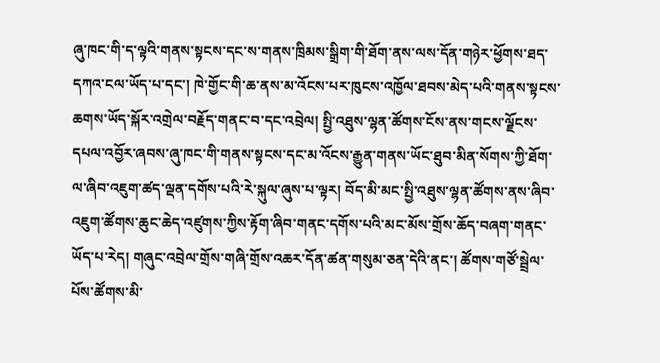ཞུ་ཁང་གི་ད་ལྟའི་གནས་སྟངས་དང་ས་གནས་ཁྲིམས་སྒྲིག་གི་ཐོག་ནས་ལས་དོན་གཉེར་ཕྱོགས་ཐད་དཀའ་ངལ་ཡོད་པ་དང་། ཁེ་གྱོང་གི་ཆ་ནས་མ་འོངས་པར་ཁུངས་འཁྱོལ་ཐབས་མེད་པའི་གནས་སྟངས་ཆགས་ཡོད་སྐོར་འགྲེལ་བརྗོད་གནང་བ་དང་འབྲེལ། སྤྱི་འཐུས་ལྷན་ཚོགས་ངོས་ནས་གངས་ལྗོངས་དཔལ་འབྱོར་ཞབས་ཞུ་ཁང་གི་གནས་སྟངས་དང་མ་འོངས་རྒྱུན་གནས་ཡོང་ཐུབ་མིན་སོགས་ཀྱི་ཐོག་ལ་ཞིབ་འཇུག་ཚད་ལྡན་དགོས་པའི་རེ་སྐུལ་ཞུས་པ་ལྟར། བོད་མི་མང་སྤྱི་འཐུས་ལྷན་ཚོགས་ནས་ཞིབ་འཇུག་ཚོགས་ཆུང་ཆེད་འཛུགས་ཀྱིས་རྟོག་ཞིབ་གནང་དགོས་པའི་མང་མོས་གྲོས་ཆོད་བཞག་གནང་ཡོད་པ་རེད། གཞུང་འབྲེལ་གྲོས་གཞི་གྲོས་འཆར་དོན་ཚན་གསུམ་ཅན་དེའི་ནང་། ཚོགས་གཙོ་སྦྲེལ་པོས་ཚོགས་མི་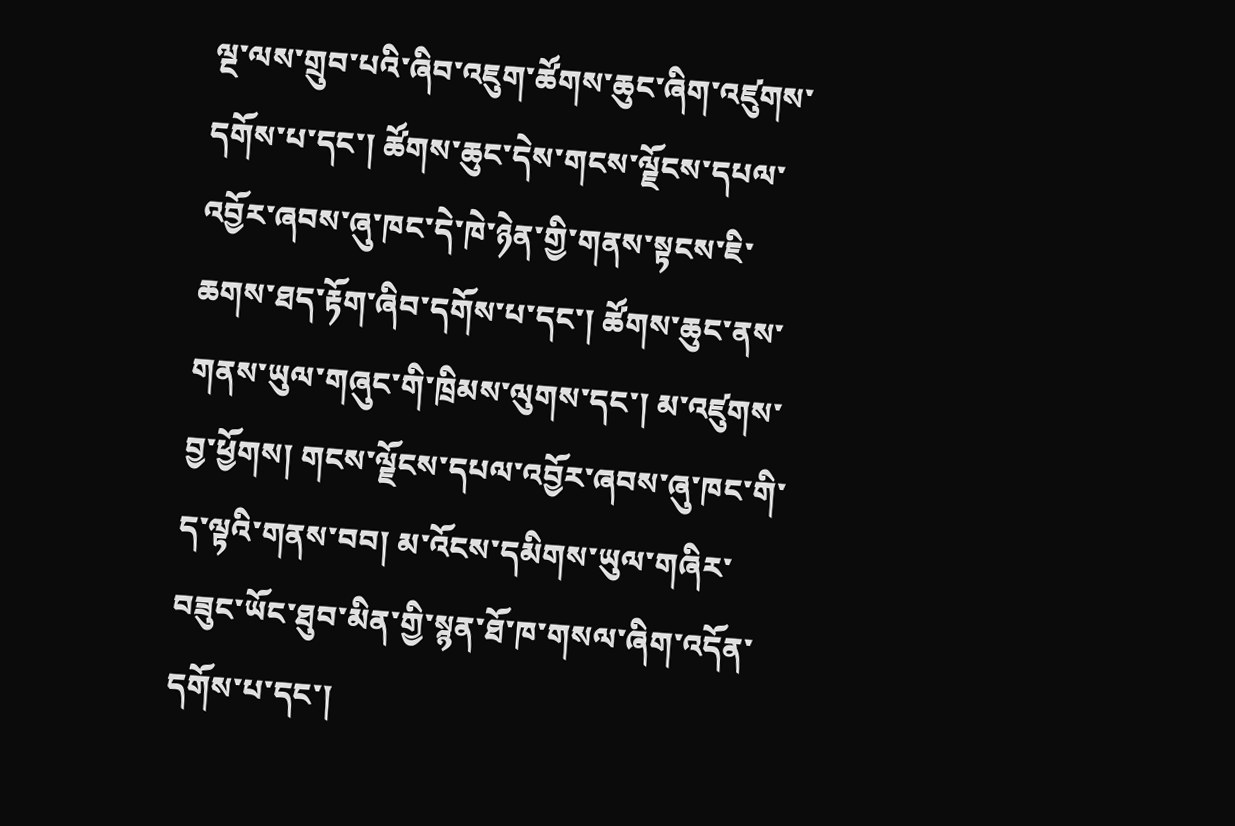ལྔ་ལས་གྲུབ་པའི་ཞིབ་འཇུག་ཚོགས་ཆུང་ཞིག་འཛུགས་དགོས་པ་དང་། ཚོགས་ཆུང་དེས་གངས་ལྗོངས་དཔལ་འབྱོར་ཞབས་ཞུ་ཁང་དེ་ཁེ་ཉེན་གྱི་གནས་སྟངས་ཇི་ཆགས་ཐད་རྟོག་ཞིབ་དགོས་པ་དང་། ཚོགས་ཆུང་ནས་གནས་ཡུལ་གཞུང་གི་ཁྲིམས་ལུགས་དང་། མ་འཛུགས་བྱ་ཕྱོགས། གངས་ལྗོངས་དཔལ་འབྱོར་ཞབས་ཞུ་ཁང་གི་ད་ལྟའི་གནས་བབ། མ་འོངས་དམིགས་ཡུལ་གཞིར་བཟུང་ཡོང་ཐུབ་མིན་གྱི་སྙན་ཐོ་ཁ་གསལ་ཞིག་འདོན་དགོས་པ་དང་།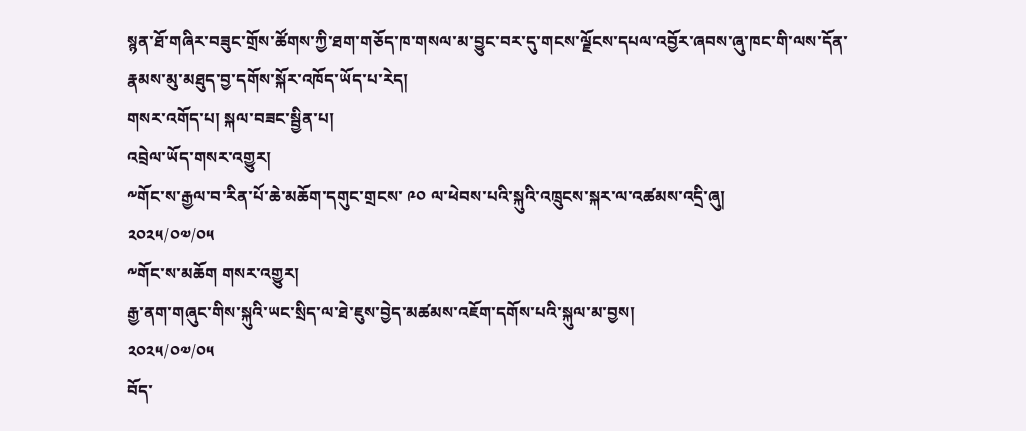སྙན་ཐོ་གཞིར་བཟུང་གྲོས་ཚོགས་ཀྱི་ཐག་གཅོད་ཁ་གསལ་མ་བྱུང་བར་དུ་གངས་ལྗོངས་དཔལ་འབྱོར་ཞབས་ཞུ་ཁང་གི་ལས་དོན་རྣམས་མུ་མཐུད་བྱ་དགོས་སྐོར་འཁོད་ཡོད་པ་རེད།
གསར་འགོད་པ། སྐལ་བཟང་སྦྱིན་པ།
འབྲེལ་ཡོད་གསར་འགྱུར།
༸གོང་ས་རྒྱལ་བ་རིན་པོ་ཆེ་མཆོག་དགུང་གྲངས་ ༩༠ ལ་ཕེབས་པའི་སྐུའི་འཁྲུངས་སྐར་ལ་འཚམས་འདྲི་ཞུ།
༢༠༢༥/༠༧/༠༥
༸གོང་ས་མཆོག གསར་འགྱུར།
རྒྱ་ནག་གཞུང་གིས་སྐུའི་ཡང་སྲིད་ལ་ཐེ་ཇུས་བྱེད་མཚམས་འཇོག་དགོས་པའི་སྐུལ་མ་བྱས།
༢༠༢༥/༠༧/༠༥
བོད་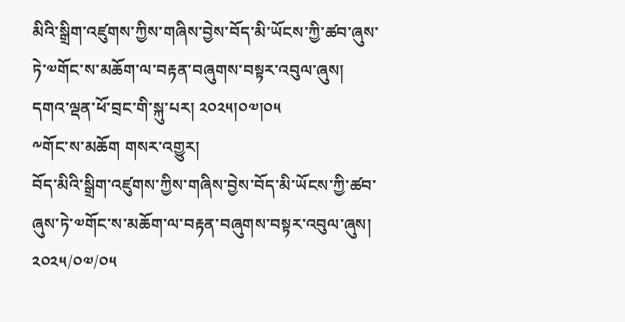མིའི་སྒྲིག་འཛུགས་ཀྱིས་གཞིས་བྱེས་བོད་མི་ཡོངས་ཀྱི་ཚབ་ཞུས་ཏེ་༧གོང་ས་མཆོག་ལ་བརྟན་བཞུགས་བསྟར་འབུལ་ཞུས། དགའ་ལྡན་ཕོ་བྲང་གི་སྐུ་པར། ༢༠༢༥།༠༧།༠༥
༸གོང་ས་མཆོག གསར་འགྱུར།
བོད་མིའི་སྒྲིག་འཛུགས་ཀྱིས་གཞིས་བྱེས་བོད་མི་ཡོངས་ཀྱི་ཚབ་ཞུས་ཏེ་༧གོང་ས་མཆོག་ལ་བརྟན་བཞུགས་བསྟར་འབུལ་ཞུས།
༢༠༢༥/༠༧/༠༥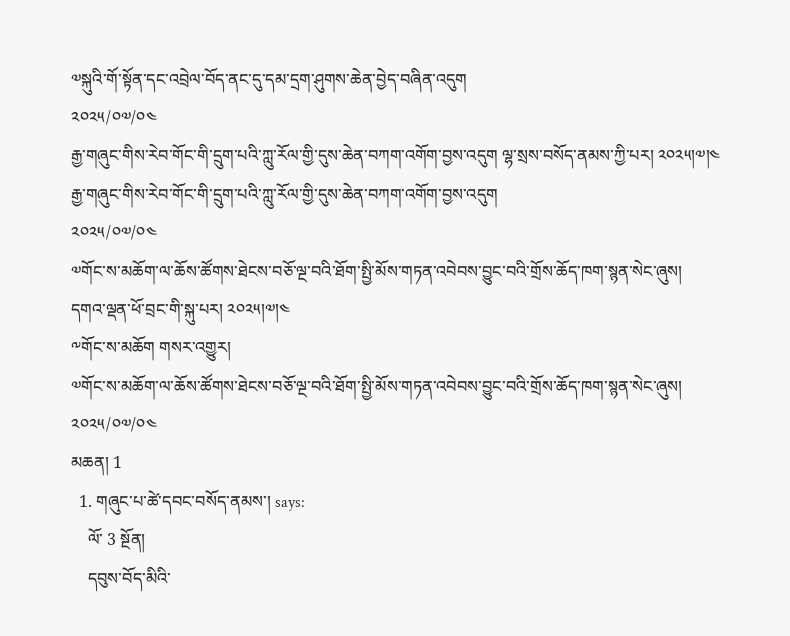༧སྐུའི་གོ་སྟོན་དང་འབྲེལ་བོད་ནང་དུ་དམ་དྲག་ཤུགས་ཆེན་བྱེད་བཞིན་འདུག
༢༠༢༥/༠༧/༠༤
རྒྱ་གཞུང་གིས་རེབ་གོང་གི་དྲུག་པའི་ཀླུ་རོལ་གྱི་དུས་ཆེན་བཀག་འགོག་བྱས་འདུག ལྷ་སྲས་བསོད་ནམས་ཀྱི་པར། ༢༠༢༥།༧།༤
རྒྱ་གཞུང་གིས་རེབ་གོང་གི་དྲུག་པའི་ཀླུ་རོལ་གྱི་དུས་ཆེན་བཀག་འགོག་བྱས་འདུག
༢༠༢༥/༠༧/༠༤
༧གོང་ས་མཆོག་ལ་ཆོས་ཚོགས་ཐེངས་བཅོ་ལྔ་བའི་ཐོག་སྤྱི་མོས་གཏན་འབེབས་བྱུང་བའི་གྲོས་ཆོད་ཁག་སྙན་སེང་ཞུས། དགའ་ལྡན་ཕོ་བྲང་གི་སྐུ་པར། ༢༠༢༥།༧།༤
༸གོང་ས་མཆོག གསར་འགྱུར།
༧གོང་ས་མཆོག་ལ་ཆོས་ཚོགས་ཐེངས་བཅོ་ལྔ་བའི་ཐོག་སྤྱི་མོས་གཏན་འབེབས་བྱུང་བའི་གྲོས་ཆོད་ཁག་སྙན་སེང་ཞུས།
༢༠༢༥/༠༧/༠༤
མཆན། 1
  1. གཞུང་པ་ཚེ་དབང་བསོད་ནམས་། says:
    ལོ་ 3 སྔོན།
    དབུས་བོད་མིའི་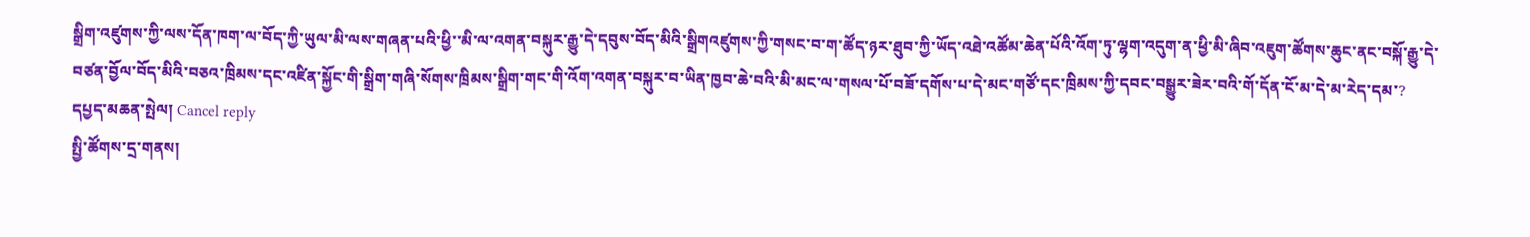སྒྲིག་འཛུགས་ཀྱི་ལས་དོན་ཁག་ལ་བོད་ཀྱི་ཡུལ་མི་ལས་གཞན་པའི་ཕྱི་་མི་ལ་འགན་བསྐུར་རྒྱུ་དེ་དབུས་བོད་མིའི་སྒྲིགའཛུགས་ཀྱི་གསང་བ་ག་ཚོད་ཉར་ཐུབ་ཀྱི་ཡོད་འཐེ་འཚོམ་ཆེན་པོའི་འོག་ཏུ་ལྷག་འདུག་ན་ཕྱི་མི་ཞིབ་འཇུག་ཚོགས་ཆུང་ནང་བསྐོ་རྒྱུ་དེ་བཙན་བྱོལ་བོད་མིའི་བཅའ་ཁྲིམས་དང་འཛིན་སྐྱོང་གི་སྒྲིག་གཞི་སོགས་ཁྲིམས་སྒྲིག་གང་གི་འོག་འགན་བསྐུར་བ་ཡིན་ཁྱབ་ཆེ་བའི་མི་མང་ལ་གསལ་པོ་བཟོ་དགོས་པ་དེ་མང་གཙོ་དང་ཁྲིམས་ཀྱི་དབང་བསྒྱུར་ཟེར་བའི་གོ་དོན་ངོ་མ་དེ་མ་རེད་དམ་?
དཔྱད་མཆན་སྤེལ། Cancel reply
སྤྱི་ཚོགས་དྲ་གནས།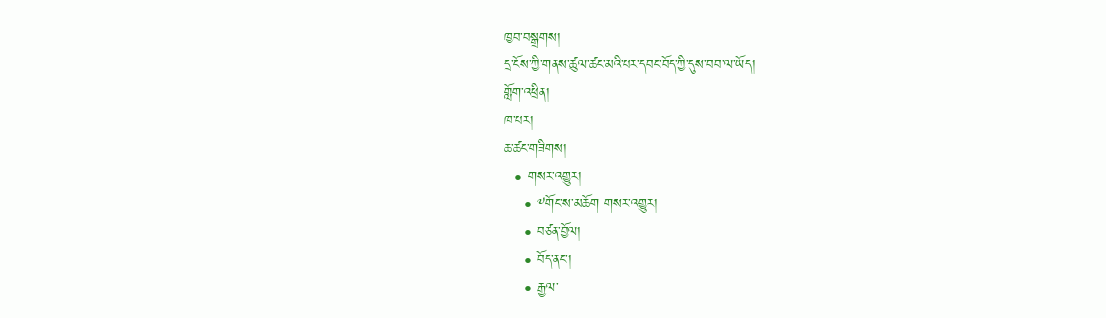ཁྱབ་བསྒྲགས།
དྲ་ངོས་ཀྱི་གནས་ཚུལ་ཚང་མའི་པར་དབང་བོད་ཀྱི་དུས་བབ་ལ་ཡོད།
གློག་འཕྲིན།
ཁ་པར།
ཆ་ཚང་གཟིགས།
  • གསར་འགྱུར།
    • ༸གོང་ས་མཆོག གསར་འགྱུར།
    • བཙན་བྱོལ།
    • བོད་ནང་།
    • རྒྱལ་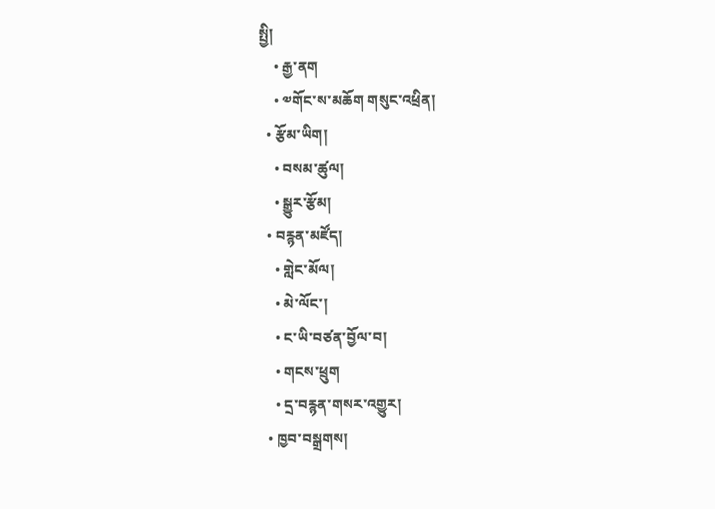སྤྱི།
    • རྒྱ་ནག
    • ༧གོང་ས་མཆོག གསུང་འཕྲིན།
  • རྩོམ་ཡིག།
    • བསམ་ཚུལ།
    • སྒྱུར་རྩོམ།
  • བརྙན་མཛོད།
    • གླེང་མོལ།
    • མེ་ལོང་།
    • ང་ཡི་བཙན་བྱོལ་བ།
    • གངས་ཕྲུག
    • དྲ་བརྙན་གསར་འགྱུར།
  • ཁྱབ་བསྒྲགས།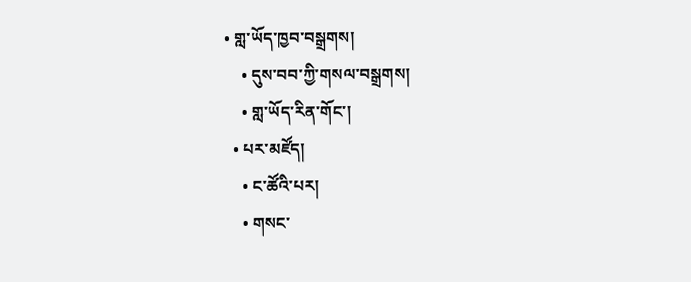• གླ་ཡོད་ཁྱབ་བསྒྲགས།
    • དུས་བབ་ཀྱི་གསལ་བསྒྲགས།
    • གླ་ཡོད་རིན་གོང་།
  • པར་མཛོད།
    • ང་ཚོའི་པར།
    • གསང་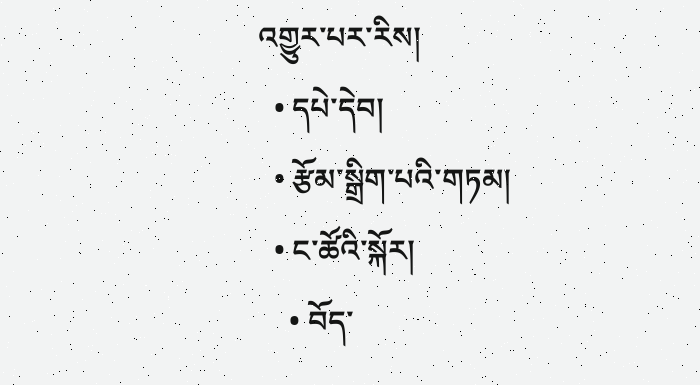འགྱུར་པར་རིས།
  • དཔེ་དེབ།
  • རྩོམ་སྒྲིག་པའི་གཏམ།
  • ང་ཚོའི་སྐོར།
    • བོད་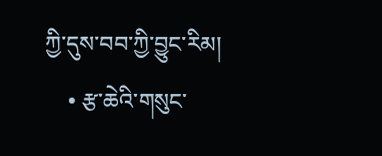ཀྱི་དུས་བབ་ཀྱི་བྱུང་རིམ།
    • རྩ་ཆེའི་གསུང་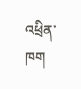འཕྲིན་ཁག